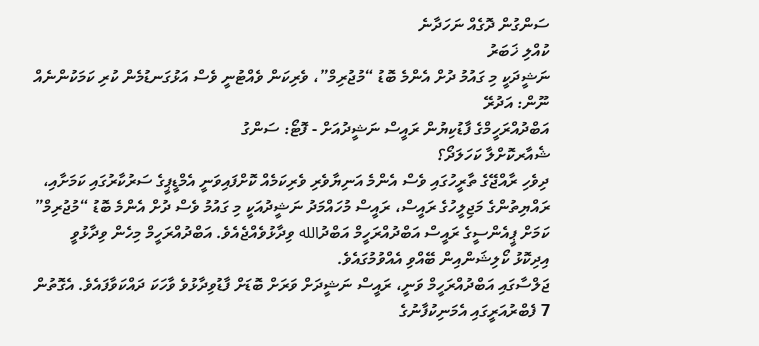ސަންގުން ދޮގެއް ނަހަދާނެ
ކުއްލި ޚަބަރު
ނަޝީދަކީ މި ގައުމު ދުށް އެންމެ ބޮޑު “މުޖުރިމް”، ވެރިކަން ވެއްޓުނީ ވެސް އަޅުގަނޑުމެން ކުރި ކަމަކުންނެއް ނޫން: އަދުރޭ
އަބްދުއްރަހީމްގެ ފާޑުކިޔުން ރައީސް ނަޝީދުއަށް - ފޮޓޯ: ސަންގު
ޝެއާރކޮށްލާ ކަހަލަދޯ؟
ދިވެހި ރާއްޖޭގެ ތާރީހުގައި ވެސް އެންމެ އަނިޔާވެރި ވެރިކަމެއް ކޮށްފައިވަނީ އެމްޑީޕީގެ ސަރުކާރުގައި ކަމަށާއި، ރައްޔިތުންގެ މަޖިލީހުގެ ރައީސް، ރައީސް މުހައްމަދު ނަޝީދުއަކީ މި ގައުމު ވެސް ދުށް އެންމެ ބޮޑު “މުޖުރިމް” ކަމަށް ޕީއެންސީގެ ރައީސް އަބްދުއްރަހީމް އަބްދުالله ވިދާޅުވެއްޖެއެވެ. އަބްދުއްރަހީމް މިހެން ވިދާޅުވީ އިދިކޮޅު ކޯލިޝަންއިން ބޭއްވި އެއްވުމުގައެވެ.
ޖަލްސާގައި އަބްދުއްރަހީމް ވަނީ، ރައީސް ނަޝީދަށް ވަރަށް ބޮޑަށް ފާޑުވިދާޅުވެ ވާހަކަ ދައްކަވާފައެވެ. އެގޮތުން 7 ފެބްރުއަރީގައި އެމަނިކުފާނުގެ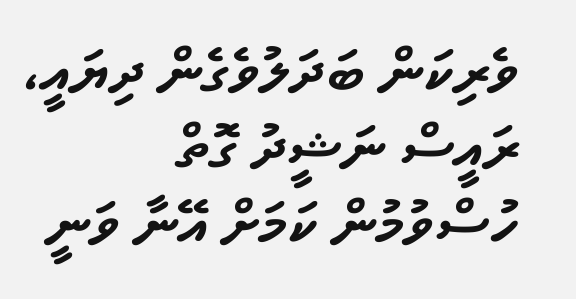ވެރިކަން ބަދަލުވެގެން ދިޔައީ، ރައީސް ނަޝީދު ގޮތް ހުސްވުމުން ކަމަށް އޭނާ ވަނީ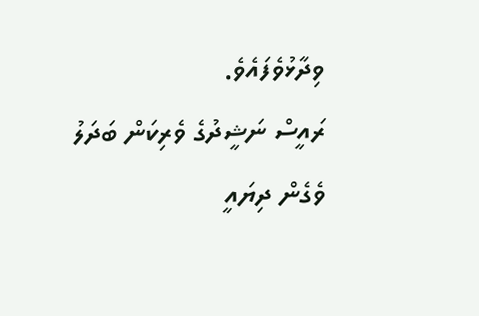ވިދާޅުވެފައެވެ.
ރައީސް ނަޝީދުގެ ވެރިކަން ބަދަލު ވެގެން ދިޔައީ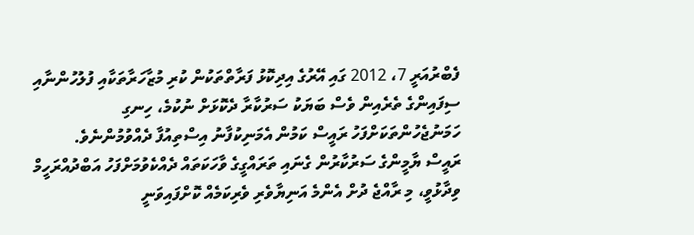ފެބްރުއަރީ 7، 2012 ގައި އޭރުގެ އިދިކޮޅު ފަރާތްތަކުން ކުރި މުޒާހަރާތަކާއި ފުލުހުންނާއި ސިފައިންގެ ތެރެއިން ވެސް ބަޔަކު ސަރުކާރާ ދެކޮޅަށް ނުކުމެ، ހިނގި ހަމަނުޖެހުންތަކަށްފަހު ރައީސް ކަމުން އެމަނިކުފާނު އިސްތިއުފާ ދެއްވުމުންނެވެ.
ރައީސް ޔާމީންގެ ސަރުކާރުން ގެނައި ތަރައްގީގެ ވާހަކަތައް ދެއްކެވުމަށްފަހު އަބްދުއްރަހީމް ވިދާޅުވީ، މި ރާއްޖެ ދުށް އެންމެ އަނިޔާވެރި ވެރިކަމެއް ކޮށްފައިވަނީ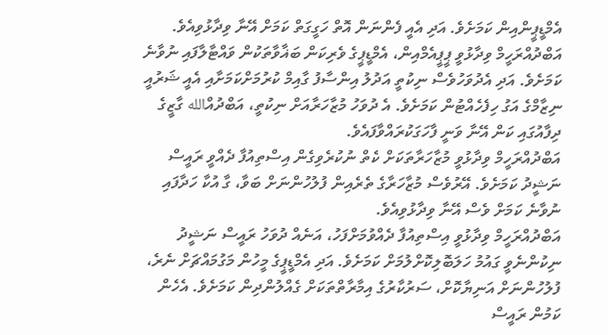އެމްޑީޕީންއިން ކަމަށެވެ. އަދި އެއީ ފެންނަން އޮތް ހަގީގަތް ކަމަށް އޭނާ ވިދާޅުވިއެވެ. އަބްދުއްރަހީމް ވިދާޅުވީ ޕީޕީއެމްއިން، އެމްޑީޕީގެ ވެރިކަން ބަޣާވާތަކުން ވައްޓާލާފައި ނުވާނެ ކަމަށެވެ. އަދި އެދުވަހުވެސް ނިކުތީ އަދުލު އިންސާފު ގާއިމް ކުރުމަށްކަމަށާއި އެއީ ޝަރުއީ ނިޒާމްގެ އަގު ހިފެހެއްޓުން ކަމަށެވެ. އެ ދުވަހު މުޒާހަރާއަށް ނިކުތީ، އަބްދުއްالله ގާޒީގެ ދިފާއުގައި ކަން އޭނާ ވަނީ ފާހަގަކުރައްވާފައެވެ.
އަބްދުއްރަހީމް ވިދާޅުވީ މުޒާހަރާތަކަށް ކެތް ނުކުރެވިގެން އިސްތިއުފާ ދެއްވީ ރައީސް ނަޝީދު ކަމަށެވެ. އޭރުވެސް މުޒާހަރާގެ ތެރެއިން ފުލުހުންނަށް ބަވާ، ގާ އުކާ ހަދާފައި ނުވާނެ ކަމަށް ވެސް އޭނާ ވިދާޅުވިއެވެ.
އަބްދުއްރަހީމް ވިދާޅުވީ އިސްތިއުފާ ދެއްވުމަށްފަހު، އަނެއް ދުވަހު ރައީސް ނަޝީދު ނިކުންނެވީ ގައުމު ހަލަބޮލިކޮށްލުމަށް ކަމަށެވެ. އަދި އެމްޑީޕީގެ މީހުން މަގުމައްޗަށް ނެރެ، ފުލުހުންނަށް އަނިޔާކޮށް، ސަރުކާރުގެ އިމާރާތްތަކަށް ގެއްލުންދިން ކަމަށެވެ. އެހެން ކަމުން ރައީސް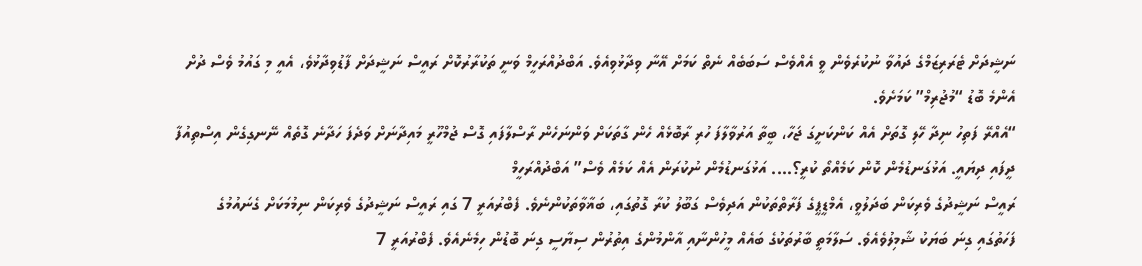ނަޝީދަށް ޓެރަރިޒަމްގެ ދައުވާ ނުކުރެވެން ވީ އެއްވެސް ސަބަބެއް ނެތް ކަމަށް އޭނާ ވިދާޅުވިއެވެ. އަބްދުއްރަހީމް ވަނީ ތަކުރާރުކޮށް ރައީސް ނަޝީދަށް ފާޑުވިދާޅުވެ، އެއީ މި ގައުމު ވެސް ދުށް އެންމެ ބޮޑު “މުޖުރިމް” ކަމަށެވެ.
“އެއްރޭ ފަތިހު ނިދާ ހޭލި ގޮތަށް އެއް ކަންކަށީގަ ޖަހާ، ބީތާ އަރުވާލާފަ ހުރި ރާބޮޅެއް ހެން ގާތަކަށް ވަންނަހެން ރާސްލާފައި ގޮސް ޖުމްހޫރީ މައިދާނަށް ވަދެފަ ހަދާނެ ގޮތެއް ނޭނގިގެން އިސްތިއުފާ ދީފައި ދިޔައީ. އަޅުގަނޑުމެން ކޮން ކަމެއްތޯ ކުރީ؟…. އަޅުގަނޑުމެން ނުކުރަން އެއް ކަމެއް ވެސް” އަބްދުއްރަހީމް
ރައީސް ނަޝީދުގެ ވެރިކަން ބަދަލުވީ، އެމްޑީޕީގެ ފަރާތްތަކުން އަދިވެސް ގަބޫލު ކުރާ ގޮތުގައި، ބަޣާވާތަކުންނެވެ. ފެބްރުއަރީ 7 ގައި ރައީސް ނަޝީދުގެ ވެރިކަން ނިމުމަކަށް ގެނައުމުގެ ފަހަތުގައި ގިނަ ބަޔަކު ޝާމިލުވެއެވެ. ސަލާމަތީ ބާރުތަކުގެ ބައެއް މީހުންނާއި އާންމުންގެ އިތުރުން ސިޔާސީ ގިނަ ބޮޑުން ހިމެނެއެވެ. ފެބްރުއަރީ 7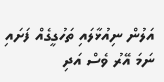އަލުން ނިއުޅާލައި ތަހުގީގެއް ފަށައި ނަމަ އޭރު ވެސް އަދި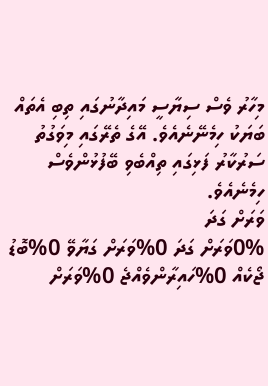މިހާރު ވެސް ސިޔާސީ މައިދާނުގައި ތިބި އެތައް ބަޔަކު ހިމެނޭނެއެވެ. އޭގެ ތެރޭގައި މިވަގުތު ސަރުކާރު ފަޅިގައި ތިއްބެވި ބޭފުޅުންވެސް ހިމެނެއެވެ.
ވަރަށް ގަދަ
0%ވަރަށް ގަދަ 0%ވަރަށް ގަޔާވޭ 0%ބޮޑު ޖޯކެއް 0%ހައިރާންވެއްޖެ 0%ވަރަށް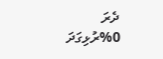ދެރަ 0%ރުޅިގަދަ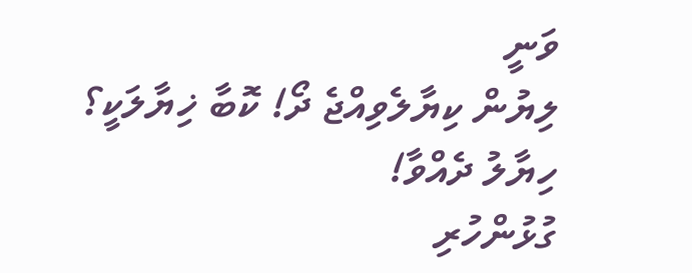ވަނީ
ލިޔުން ކިޔާލެވިއްޖެ ދޯ! ކޮބާ ޚިޔާލަކީ؟
ހިޔާލު ދެއްވާ!
ގުޅުންހުރި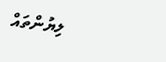ލިޔުންތައް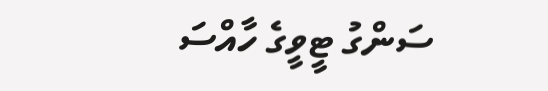ސަންގު ޓީވީގެ ހާއްސަ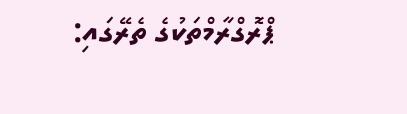ޕްރޮގްރާމްތަކުގެ ތެރޭގައި: